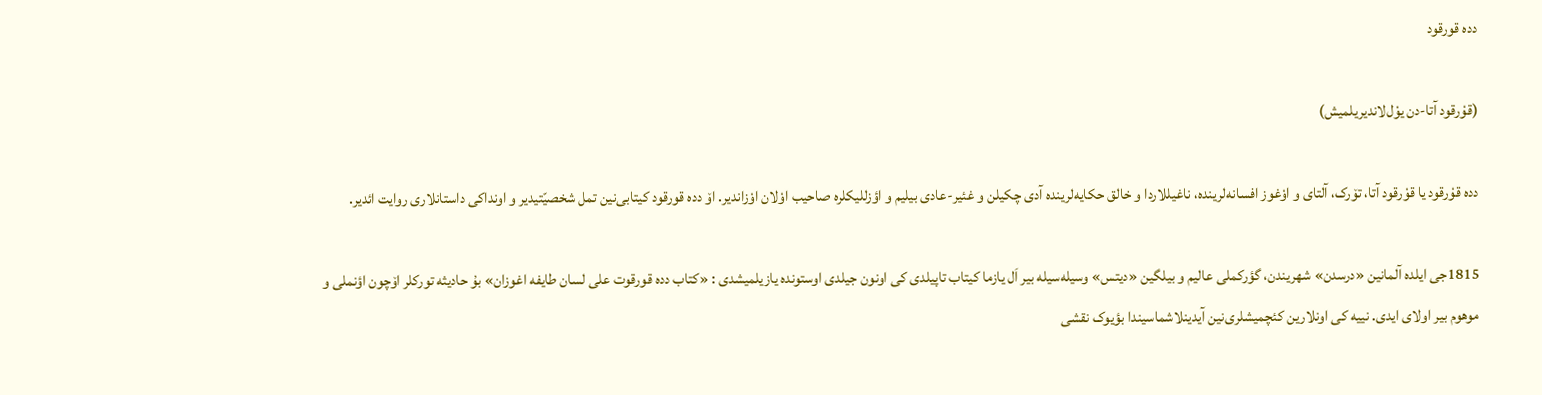دده قورقود

(قوْرقود آتا-دن يوْل‌لاندیریلمیش)

دده قوْرقود یا قوْرقود آتا، تۆرک، آلتای و اوْغوز افسانه‌لرینده، ناغیللاردا و خالق حکایه‌لرینده آدی چکیلن و غئیر-عادی بیلیم و اؤزللیکلره صاحیب اوْلان اوْزاندیر. اۆ دده قورقود کیتابی‌نین تمل شخصیّتیدیر و اونداکی داستانلاری روایت ائدیر.

1815جی ایلده آلمانین «درسدن» شهریندن، گؤرکملی عالیم و بیلگین «دیتس» وسیله‌سیله بیر اَل یازما کیتاب تاپیلدی کی اونون جیلدی اوستونده یازیلمیشدی : «کتاب دده قورقوت علی لسان طایفه اغوزان» بۇ حادیثه تورکلر اۆچون اؤنملی و موهوم بیر اولای ایدی. نییه کی اونلارین کئچمیشلری‌نین آیدینلاشماسیندا بؤیوک نقشی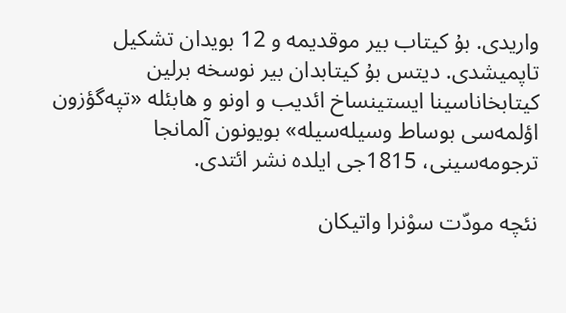واریدی. بۇ کیتاب بیر موقدیمه و 12 بویدان تشکیل تاپمیشدی. دیتس بۇ کیتابدان بیر نوسخه برلین کیتابخاناسینا ایستینساخ ائدیب و اونو و هابئله «تپه‌گؤزون اؤلمه‌سی بوساط وسیله‌سیله» بویونون آلمانجا ترجومه‌سینی، 1815جی ایلده نشر ائتدی.

نئچه مودّت سوْنرا واتیکان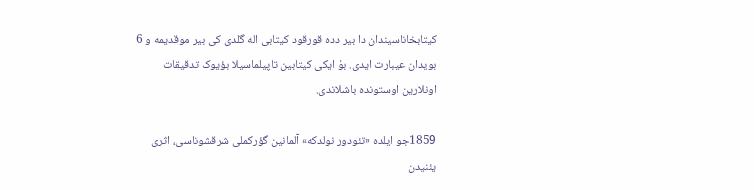کیتابخاناسیندان دا بیر دده قورقود کیتابی اله گلدی کی بیر موقدیمه و 6 بویدان عیبارت ایدی. بۇ ایکی کیتابین تاپیلماسیلا بؤیوک تدقیقات اونلارین اوستونده باشلاندی.

1859جو ایلده «تئودور نولدکه» آلمانین گؤرکملی شرقشوناسی، اثری یئنیدن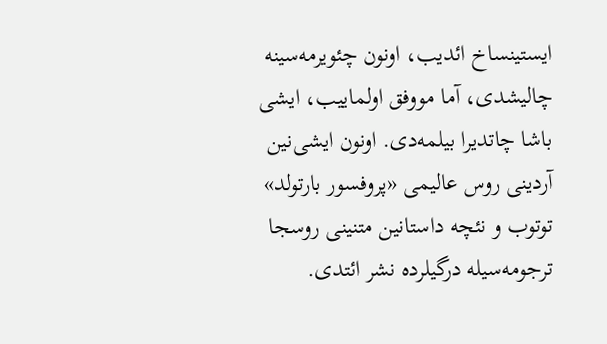ایستینساخ ائدیب، اونون چئویرمه‌سینه چالیشدی، آما مووفق اولماییب، ایشی باشا چاتدیرا بیلمه‌دی. اونون ایشی‌نین آردینی روس عالیمی «پروفسور بارتولد» توتوب و نئچه داستانین متنینی روسجا ترجومه‌سیله درگیلرده نشر ائتدی.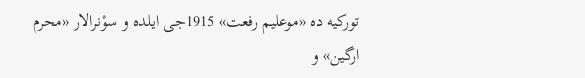تورکیه ده «موعلیم رفعت» 1915جی ایلده و سوْنرالار «محرم ارگین» و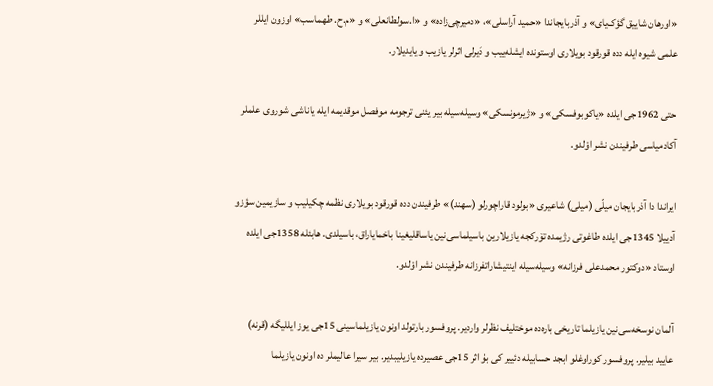«اورهان شاییق گؤک‌یای» و آذربایجاندا «حمید آراسلی»، «دمیرچی‌زاده» و «ا.سولطانعلی» و «م.ح. طهماسب» اوزون ایللر علمی شیوه ایله دده قورقود بویلاری اوستونده ایشله‌ییب و دَیرلی اثرلر یازیب و یایدیلار.

حتی 1962جی ایلده «یاکوبوفسکی» و «ژیرمونسکی» وسیله‌سیله بیر یئنی ترجومه موفصل موقدیمه ایله یاناشی شوروی علملر آکادمیاسی طرفیندن نشر اوْلدو.

ایراندا دا آذربایجان میلّی (میلی) شاعیری «بولود قاراچورلو (سهند)» طرفیندن دده قورقود بویلاری نظمه چکیلیب و سازیمین سؤزو آدییلا 1345جی ایلده طاغوتی رژیمده تۆرکجه‌ یازیلارین باسیلماسی‌نین یاساقلیغینا باخمایاراق، باسیلدی. هابئله 1358جی ایلده اوستاد «دوکتور محمدعلی فرزانه» وسیله‌سیله اینتیشاراتفرزانه طرفیندن نشر اوْلدو.

آلمان نوسخه‌سی‌نین یازیلما تاریخی باره‌ده موختلیف نظرلر واردیر. پروفسور بارتولد اونون یازیلماسینی 15جی یوز ایللیگه (قرنه) عایید بیلیر. پروفسور کوراوغلو ابجد حسابیله دئییر کی بۇ اثر 15جی عصیرده یازیلیبدیر. بیر سیرا عالیملر ده اونون یازیلما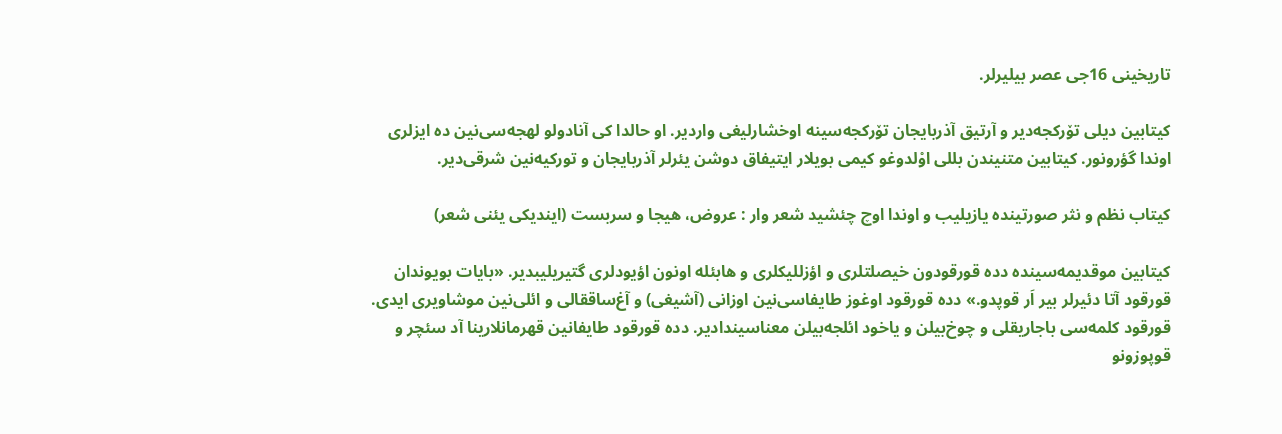تاریخینی 16جی عصر بیلیرلر.

کیتابین دیلی تۆرکجه‌‌دیر و آرتیق آذربایجان تۆرکجه‌‌سینه اوخشارلیغی واردیر. او حالدا کی آنادولو لهجه‌سی‌نین ده ایزلری اوندا گؤرونور. کیتابین متنیندن بللی اوْلدوغو کیمی بویلار ایتیفاق دوشن یئرلر آذربایجان و تورکیه‌نین شرقی‌دیر.

کیتاب نظم و نثر صورتینده یازیلیب و اوندا اوچ چئشید شعر وار : عروض، هیجا و سربست (ایندیکی یئنی شعر)

کیتابین موقدیمه‌سینده دده قورقودون خیصلتلری و اؤزللیکلری و هابئله اونون اؤیودلری گتیریلیبدیر. «بایات بویوندان قورقود آتا دئیرلر بیر اَر قوپدو.» دده قورقود اوغوز طایفاسی‌نین اوزانی (آشیغی) و آغ‌ساققالی و ائلی‌نین موشاویری ایدی. قورقود کلمه‌سی باجاریقلی و چوخ‌بیلن و یاخود ائلجه‌بیلن معناسیندادیر. دده قورقود طایفانین قهرمانلارینا آد سئچر و قوپوزونو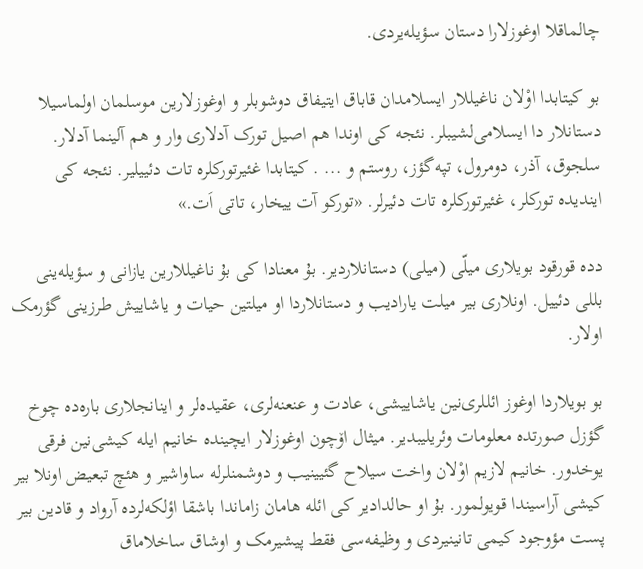چالماقلا اوغوزلارا دستان سؤیله‌یردی.

بو کیتابدا اوْلان ناغیللار ایسلامدان قاباق ایتیفاق دوشوبلر و اوغوزلارین موسلمان اولماسیلا دستانلار دا ایسلامی‌لشیبلر. نئجه کی اوندا هم اصیل تورک آدلاری وار و هم آلینما آدلار. سلجوق، آذر، دومرول، تپه‌گؤز، روستم و ... . کیتابدا غئیرتورکلره تات دئییلیر. نئجه کی ایندیده تورکلر، غئیرتورکلره تات دئیرلر. «تورکو آت ییخار، تاتی اَت.»

دده قورقود بویلاری میلّی (میلی) دستانلاردیر. بۇ معنادا کی بۇ ناغیللارین یازانی و سؤیله‌ینی بللی دئییل. اونلاری بیر میلت یارادیب و دستانلاردا او میلتین حیات و یاشاییش طرزینی گؤرمک اولار.

بو بویلاردا اوغوز ائللری‌نین یاشاییشی، عادت و عنعنه‌لری، عقیده‌لر و اینانجلاری باره‌ده چوخ گؤزل صورتده معلومات وئریلیبدیر. میثال اۆچون اوغوزلار ایچینده خانیم ایله کیشی‌نین فرقی یوخدور. خانیم لازیم اوْلان واخت سیلاح گئیینیب و دوشمنلرله ساواشیر و هئچ تبعیض اونلا بیر کیشی آراسیندا قویولمور. بۇ او حالدادیر کی ائله هامان زاماندا باشقا اؤلکه‌لرده آرواد و قادین بیر پست مؤوجود کیمی تانینیردی و وظیفه‌سی فقط پیشیرمک و اوشاق ساخلاماق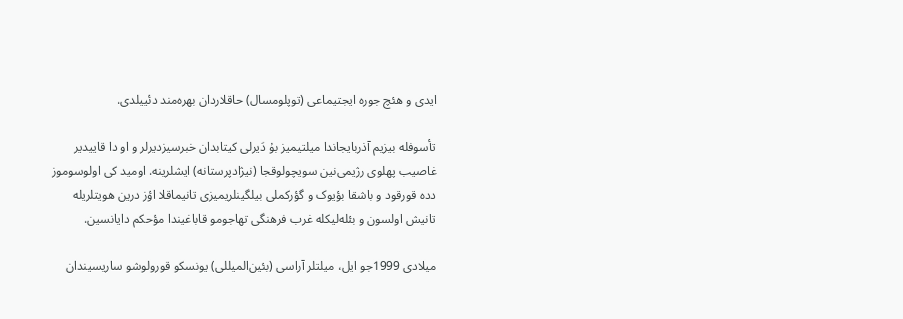ایدی و هئچ جوره ایجتیماعی (توپلومسال) حاقلاردان بهره‌مند دئییلدی.

تأسوفله بیزیم آذربایجاندا میلتیمیز بۇ دَیرلی کیتابدان خبرسیزدیرلر و او دا قاییدیر غاصیب پهلوی رژیمی‌نین سویچولوقجا (نیژادپرستانه) ایشلرینه. اومید کی اولوسوموز دده قورقود و باشقا بؤیوک و گؤرکملی بیلگینلریمیزی تانیماقلا اؤز درین هویتلریله تانیش اولسون و بئله‌لیکله غرب فرهنگی تهاجومو قاباغیندا مؤحکم دایانسین.

میلادی 1999جو ایل، میلتلر آراسی (بئین‌المیللی) یونسکو قورولوشو ساریسیندان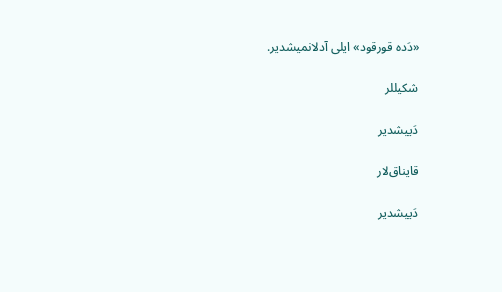«دَده قورقود» ایلی آدلانمیشدیر.

شکیللر

دَییشدیر

قایناق‌لار

دَییشدیر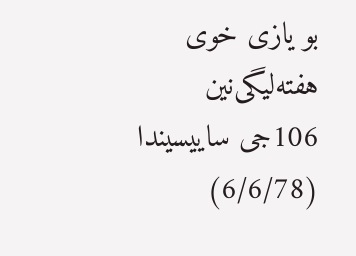بو یازی خوی هفته‌لیگی‌نین 106جی ساییسیندا (6/6/78)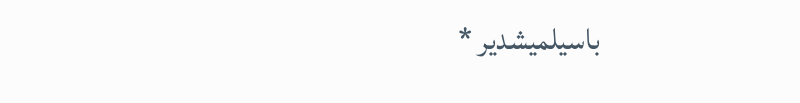باسیلمیشدیر *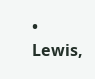• Lewis,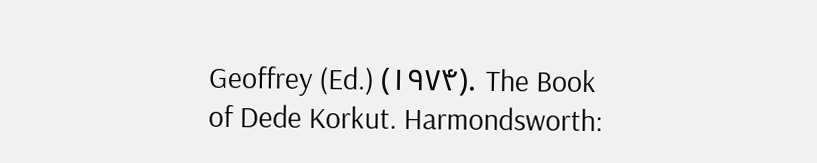Geoffrey (Ed.) (۱۹۷۴). The Book of Dede Korkut. Harmondsworth: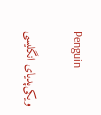Penguin

ویکی‌پدیای انگلیسی